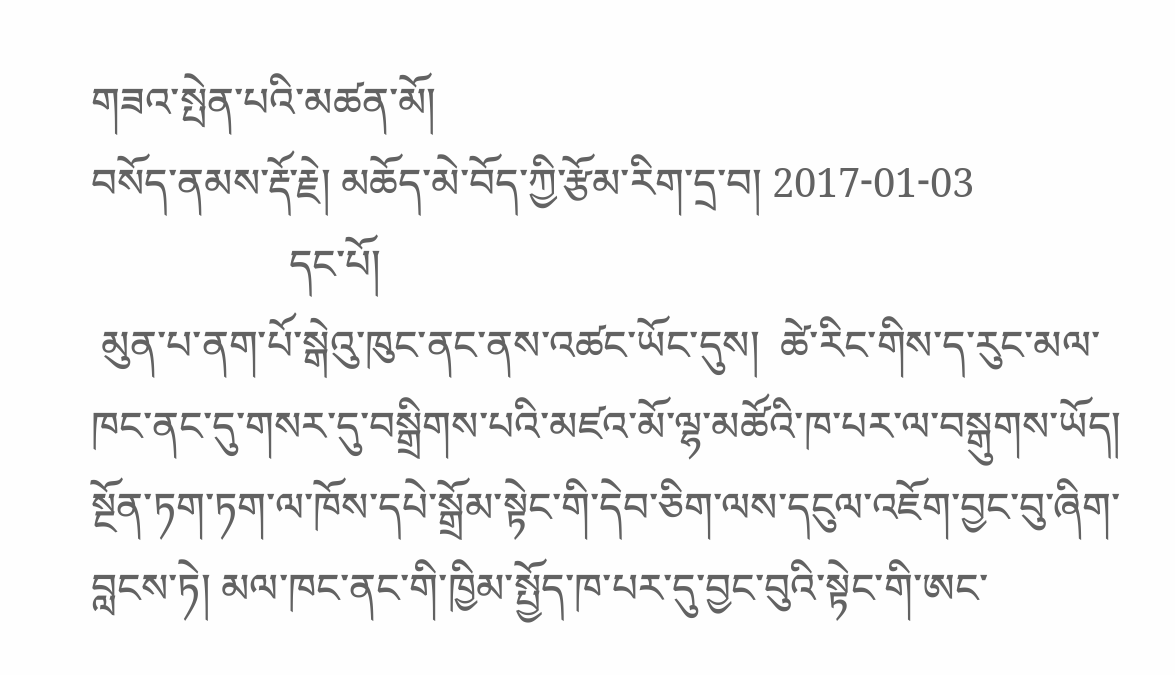གཟའ་སྤེན་པའི་མཚན་མོ།
བསོད་ནམས་རྡོ་རྗེ། མཆོད་མེ་བོད་ཀྱི་རྩོམ་རིག་དྲ་བ། 2017-01-03
                   དང་པོ།
 མུན་པ་ནག་པོ་སྒེའུ་ཁུང་ནང་ནས་འཚང་ཡོང་དུས།  ཚེ་རིང་གིས་ད་རུང་མལ་ཁང་ནང་དུ་གསར་དུ་བསྒྲིགས་པའི་མཛའ་མོ་ལྷ་མཚོའི་ཁ་པར་ལ་བསྒུགས་ཡོད།
སྔོན་ཏག་ཏག་ལ་ཁོས་དཔེ་སྒྲོམ་སྟེང་གི་དེབ་ཅིག་ལས་དངུལ་འཇོག་བྱང་བུ་ཞིག་བླངས་ཏེ། མལ་ཁང་ནང་གི་ཁྱིམ་སྤྱོད་ཁ་པར་དུ་བྱང་བུའི་སྟེང་གི་ཨང་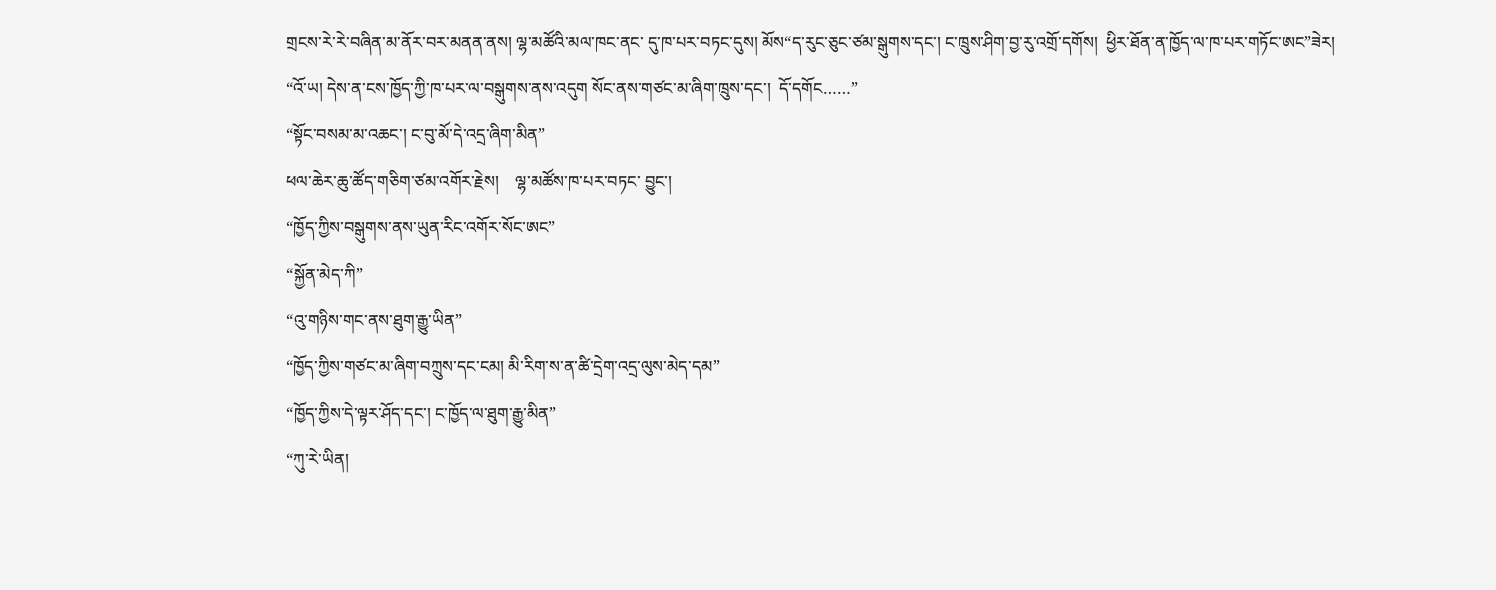གྲངས་རེ་རེ་བཞིན་མ་ནོར་བར་མནན་ནས། ལྷ་མཚོའི་མལ་ཁང་ནང་ དུ་ཁ་པར་བཏང་དུས། མོས“ད་རུང་ཅུང་ཙམ་སྒུགས་དང་། ང་ཁྲུས་ཤིག་བྱ་རུ་འགྲོ་དགོས།  ཕྱིར་ཐོན་ན་ཁྱོད་ལ་ཁ་པར་གཏོང་ཨང”ཟེར།
“འོ་ཡ། དེས་ན་ངས་ཁྱོད་ཀྱི་ཁ་པར་ལ་བསྒུགས་ནས་འདུག སོང་ནས་གཙང་མ་ཞིག་ཁྲུས་དང་།  དོ་དགོང……”
“སྟོང་བསམ་མ་འཆང་། ང་བུ་མོ་དེ་འདྲ་ཞིག་མིན”
ཕལ་ཆེར་ཆུ་ཚོད་གཅིག་ཙམ་འགོར་རྗེས།    ལྷ་མཚོས་ཁ་པར་བཏང་ བྱུང་།
“ཁྱོད་ཀྱིས་བསྒུགས་ནས་ཡུན་རིང་འགོར་སོང་ཨང”
“སྐྱོན་མེད་ཀི”
“འུ་གཉིས་གང་ནས་ཐུག་རྒྱུ་ཡིན”
“ཁྱོད་ཀྱིས་གཙང་མ་ཞིག་བཀྲུས་དང་ངམ། མི་རིག་ས་ན་ཚི་དྲེག་འདྲ་ལུས་མེད་དམ”
“ཁྱོད་ཀྱིས་དེ་ལྟར་ཤོད་དང་། ང་ཁྱོད་ལ་ཐུག་རྒྱུ་མིན”
“ཀུ་རེ་ཡིན།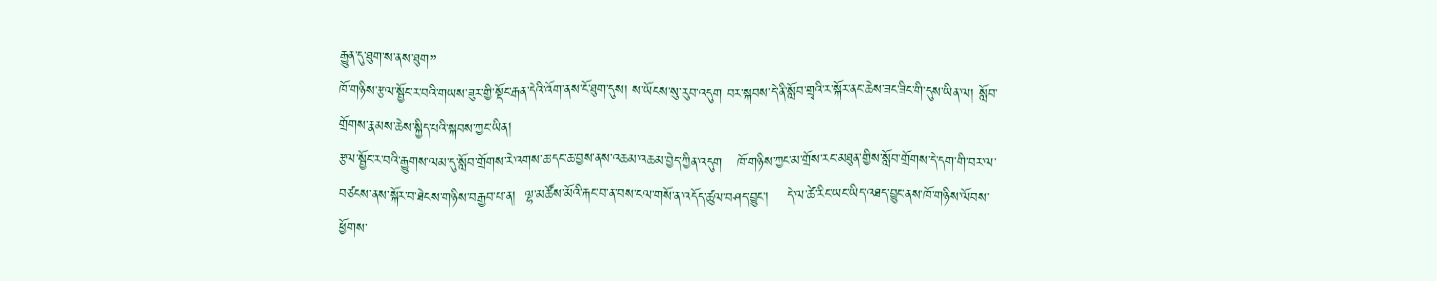རྒྱུན་དུ་ཐུག་ས་ནས་ཐུག”
ཁོ་གཉིས་རྩལ་སྦྱོང་ར་བའི་གཡས་ཟུར་གྱི་སྡོང་རྒན་དེའི་འོག་ནས་ངོ་ཐུག་དུས། ས་ཡོངས་སུ་རུབ་འདུག བར་སྐབས་དེ་ནི་སློབ་གྲྭའི་ར་སྐོར་ནང་ཆེས་ཟང་ཟིང་གི་དུས་ཡིན་ལ། སློབ་གྲོགས་རྣམས་ཆེས་སྐྱིད་པའི་སྐབས་ཀྱང་ཡིན།
རྩལ་སྦྱོང་ར་བའི་རྒྱུགས་ལམ་དུ་སློབ་གྲོགས་རེ་འགས་ཆ་དང་ཆ་བྱས་ནས་འཆམ་འཆམ་བྱེད་ཀྱིན་འདུག   ཁོ་གཉིས་ཀྱང་མ་གྲོས་རང་མཐུན་གྱིས་སློབ་གྲོགས་དེ་དག་གི་བར་ལ་བཙངས་ནས་སྐོར་བ་ཐེངས་གཉིས་བརྒྱབ་པ་ན།  ལྷ་མཚོས་མོའི་རྐང་བ་ན་བས་ངལ་གསོ་ན་འདོད་ཚུལ་བཤད་བྱུང་།    དེ་ལ་ཚེ་རིང་ཡང་ཡིད་འཐད་བྱུང་ནས་ཁོ་གཉིས་ལོབས་ཕྱོགས་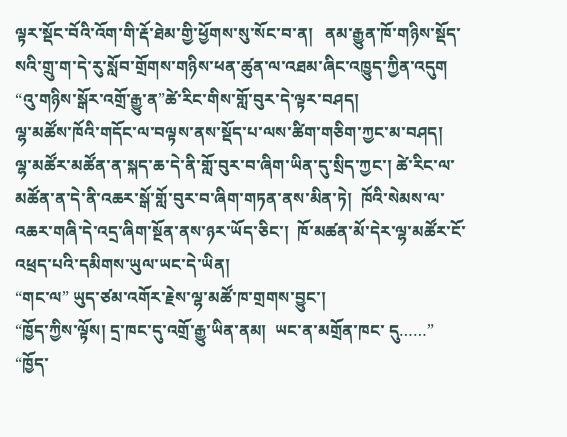ལྟར་སྡོང་བོའི་འོག་གི་རྡོ་ཐེམ་གྱི་ཕྱོགས་སུ་སོང་བ་ན།   ནམ་རྒྱུན་ཁོ་གཉིས་སྡོད་སའི་གྲུ་ག་དེ་རུ་སློབ་གྲོགས་གཉིས་ཕན་ཚུན་ལ་འཐམ་ཞིང་འཁྱུད་ཀྱིན་འདུག
“འུ་གཉིས་སྒོར་འགྲོ་རྒྱུ་ན”ཚེ་རིང་གིས་གློ་བུར་དེ་ལྟར་བཤད།
ལྷ་མཚོས་ཁོའི་གདོང་ལ་བལྟས་ནས་སྡོད་པ་ལས་ཚིག་གཅིག་ཀྱང་མ་བཤད།
ལྷ་མཚོར་མཚོན་ན་སྐད་ཆ་དེ་ནི་གློ་བུར་བ་ཞིག་ཡིན་དུ་སྲིད་ཀྱང་། ཚེ་རིང་ལ་མཚོན་ན་དེ་ནི་འཆར་སྒོ་གློ་བུར་བ་ཞིག་གཏན་ནས་མིན་ཏེ།  ཁོའི་སེམས་ལ་འཆར་གཞི་དེ་འདྲ་ཞིག་སྔོན་ནས་ཉར་ཡོད་ཅིང་།  ཁོ་མཚན་མོ་དེར་ལྷ་མཚོར་ངོ་འཕྲད་པའི་དམིགས་ཡུལ་ཡང་དེ་ཡིན།
“གང་ལ” ཡུད་ཙམ་འགོར་རྗེས་ལྷ་མཚོ་ཁ་གྲགས་བྱུང་།
“ཁྱོད་ཀྱིས་ལྟོས། དྲ་ཁང་དུ་འགྲོ་རྒྱུ་ཡིན་ནམ།  ཡང་ན་མགྲོན་ཁང་ དུ……”
“ཁྱོད་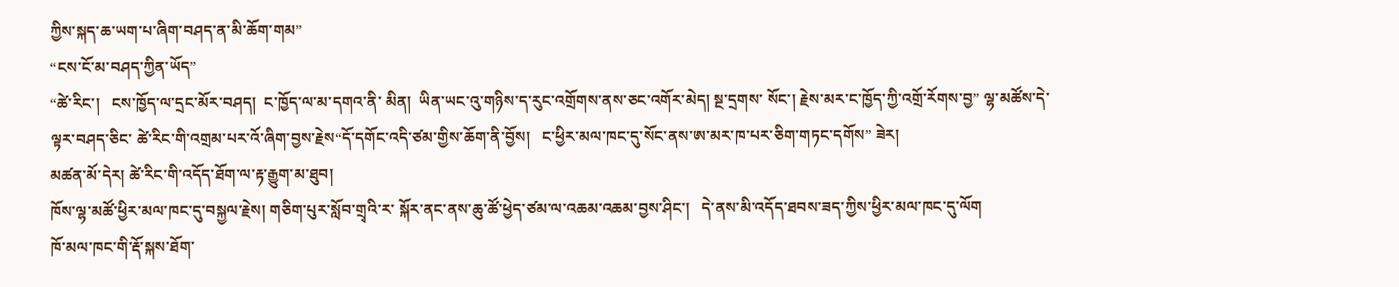ཀྱིས་སྐད་ཆ་ཡག་པ་ཞིག་བཤད་ན་མི་ཆོག་གམ”
“ངས་ངོ་མ་བཤད་ཀྱིན་ཡོད”
“ཚེ་རིང་།   ངས་ཁྱོད་ལ་དྲང་མོར་བཤད།  ང་ཁྱོད་ལ་མ་དགའ་ནི་ མིན།  ཡིན་ཡང་འུ་གཉིས་ད་རུང་འགྲོགས་ནས་ཅང་འགོར་མེད། སྔ་དྲགས་ སོང་། རྗེས་མར་ང་ཁྱོད་ཀྱི་འགྲོ་རོགས་བྱ” ལྷ་མཚོས་དེ་ལྟར་བཤད་ཅིང་ ཚེ་རིང་གི་འགྲམ་པར་འོ་ཞིག་བྱས་རྗེས“དོ་དགོང་འདི་ཙམ་གྱིས་ཆོག་ནི་བྱོས།   ང་ཕྱིར་མལ་ཁང་དུ་སོང་ནས་ཨ་མར་ཁ་པར་ཅིག་གཏང་དགོས” ཟེར།
མཚན་མོ་དེར། ཚེ་རིང་གི་འདོད་ཐོག་ལ་རྟ་རྒྱུག་མ་ཐུབ།
ཁོས་ལྷ་མཚོ་ཕྱིར་མལ་ཁང་དུ་བསྐྱལ་རྗེས། གཅིག་པུར་སློབ་གྲྭའི་ར་ སྐོར་ནང་ནས་ཆུ་ཚོ་ཕྱེད་ཙམ་ལ་འཆམ་འཆམ་བྱས་ཤིང་།   དེ་ནས་མི་འདོད་ཐབས་ཟད་ཀྱིས་ཕྱིར་མལ་ཁང་དུ་ལོག
ཁོ་མལ་ཁང་གི་རྡོ་སྐས་ཐོག་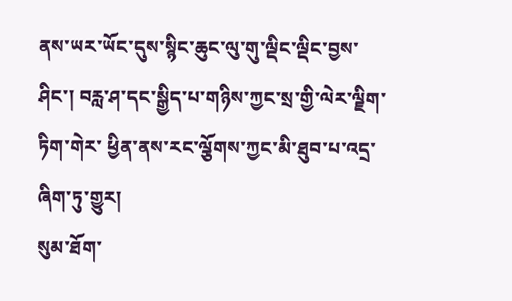ནས་ཡར་ཡོང་དུས་སྙིང་ཆུང་ལུ་གུ་ལྡིང་ལྡིང་བྱས་ཤིང་། བརླ་ཤ་དང་སྒྱིད་པ་གཉིས་ཀྱང་སྲ་གྱི་ལེར་ལྗིག་ཏིག་གེར་ ཕྱིན་ནས་རང་ལྕོགས་ཀྱང་མི་ཐུབ་པ་འདྲ་ཞིག་ཏུ་གྱུར།
སུམ་ཐོག་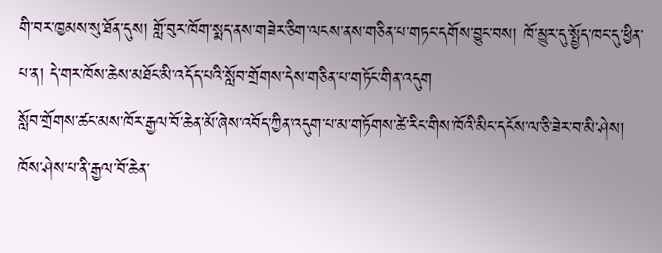གི་བར་ཁྱམས་སུ་ཐོན་དུས། གློ་བུར་ཁོག་སྨད་ནས་གཟེར་ཅིག་ལངས་ནས་གཅིན་པ་གཏང་དགོས་བྱུང་བས། ཁོ་མྱུར་དུ་སྤྱོད་ཁང་དུ་ཕྱིན་པ་ན། དེ་གར་ཁོས་ཆེས་མཐོང་མི་འདོད་པའི་སློབ་གྲོགས་དེས་གཅིན་པ་གཏོང་གིན་འདུག
སློབ་གྲོགས་ཚང་མས་ཁོར་རྒྱལ་བོ་ཆེན་མོ་ཞེས་འབོད་ཀྱིན་འདུག་པ་མ་གཏོགས་ཚེ་རིང་གིས་ཁོའི་མིང་དངོས་ལ་ཅི་ཟེར་བ་མི་ཤེས།  ཁོས་ཤེས་པ་ནི་རྒྱལ་བོ་ཆེན་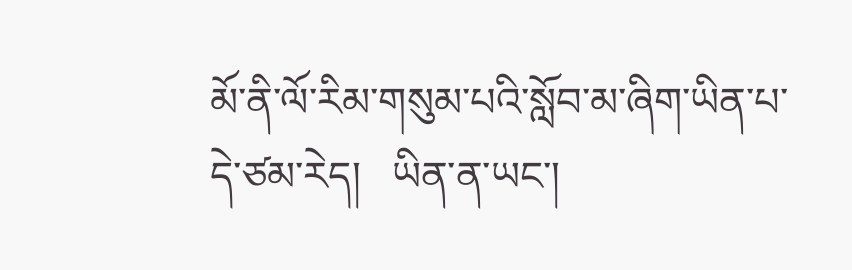མོ་ནི་ལོ་རིམ་གསུམ་པའི་སློབ་མ་ཞིག་ཡིན་པ་དེ་ཙམ་རེད།   ཡིན་ན་ཡང་།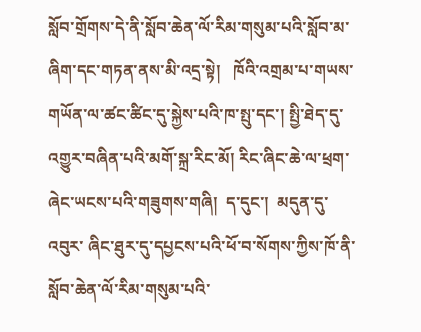སློབ་གྲོགས་དེ་ནི་སློབ་ཆེན་ལོ་རིམ་གསུམ་པའི་སློབ་མ་ཞིག་དང་གཏན་ནས་མི་འདྲ་སྟེ།   ཁོའི་འགྲམ་པ་གཡས་གཡོན་ལ་ཚང་ཚིང་དུ་སྐྱེས་པའི་ཁ་སྤུ་དང་། སྤྱི་ཐེད་དུ་འགྱུར་བཞིན་པའི་མགོ་སྐྲ་རིང་མོ། རིང་ཞིང་ཆེ་ལ་ཕྲག་ཞེང་ཡངས་པའི་གཟུགས་གཞི།  ད་དུང་།  མདུན་དུ་འབུར་ ཞིང་ཐུར་དུ་དཔྱངས་པའི་ཕོ་བ་སོགས་ཀྱིས་ཁོ་ནི་སློབ་ཆེན་ལོ་རིམ་གསུམ་པའི་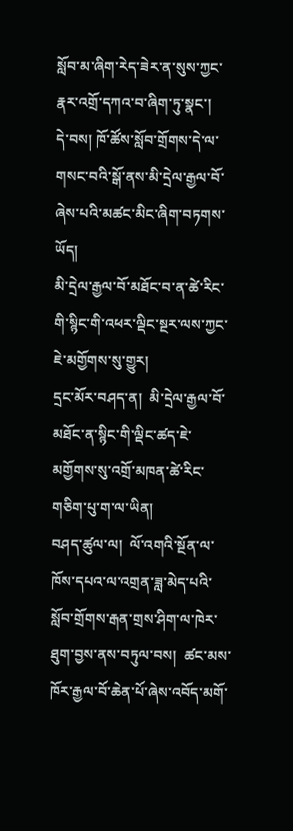སློབ་མ་ཞིག་རེད་ཟེར་ན་སུས་ཀྱང་རྣར་འགྲོ་དཀའ་བ་ཞིག་ཏུ་སྣང་།
དེ་བས། ཁོ་ཚོས་སློབ་གྲོགས་དེ་ལ་གསང་བའི་སྒོ་ནས་མི་དྲེལ་རྒྱལ་བོ་ཞེས་པའི་མཚང་མིང་ཞིག་བཏགས་ཡོད།
མི་དྲེལ་རྒྱལ་བོ་མཐོང་བ་ན་ཚེ་རིང་གི་སྙིང་གི་འཕར་ལྡིང་སྔར་ལས་ཀྱང་ཇེ་མགྱོགས་སུ་གྱུར།
དྲང་མོར་བཤད་ན།  མི་དྲེལ་རྒྱལ་བོ་མཐོང་ན་སྙིང་གི་ལྡིང་ཚད་ཇེ་མགྱོགས་སུ་འགྲོ་མཁན་ཚེ་རིང་གཅིག་པུ་ག་ལ་ཡིན།
བཤད་ཚུལ་ལ།  ལོ་འགའི་སྔོན་ལ་ཁོས་དཔའ་ལ་འགྲན་ཟླ་མེད་པའི་སློབ་གྲོགས་རྒན་གྲས་ཤིག་ལ་ཁེར་ཐུག་བྱས་ནས་བཏུལ་བས།  ཚང་མས་ཁོར་རྒྱལ་བོ་ཆེན་པོ་ཞེས་འབོད་མགོ་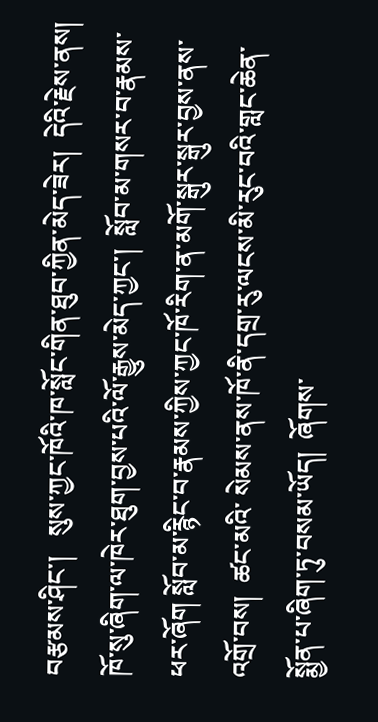བརྩམས་ཤིང་།   སུས་ཀྱང་ཁོའི་ཁ་སློང་གིན་ཐུབ་ཀྱིན་མེད་ཟེར།  དེའི་རྗེས་ནས།  ཁོ་སུ་ཞིག་ལ་ཁེར་ཐུག་བྱས་པའི་ལོ་རྒྱུས་མེད་ཀྱང་།  སློབ་མ་གསར་བ་རྣམས་ཕར་ཞོག སློབ་མ་རྙིང་བ་རྣམས་ཀྱིས་ཀྱང་ཁོ་རིག་ན་མགོ་སྒུར་སྒུར་བྱས་ནས་འགྲོ་བས།  ཚང་མའི་ སེམས་ནས་ཁོ་ནི་དགྲ་རུ་ལངས་མི་རུང་བའི་གླང་ཆེན་སྨྱོན་པ་ཞིག་ཏུ་བསམ་ཡོད།  ཞོགས་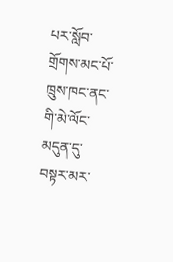པར་སློབ་གྲོགས་མང་པོ་ཁྲུས་ཁང་ནང་གི་མེ་ལོང་མདུན་དུ་ བསྟར་མར་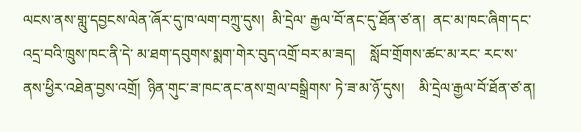ལངས་ནས་གླུ་དབྱངས་ལེན་ཞོར་དུ་ཁ་ལག་བཀྲུ་དུས།  མི་དྲེལ་ རྒྱལ་བོ་ནང་དུ་ཐོན་ཙ་ན།  ནང་མ་ཁང་ཞིག་དང་འདྲ་བའི་ཁྲུས་ཁང་ནི་དེ་ མ་ཐག་དབུགས་སྨག་གེར་བུད་འགྲོ་བར་མ་ཟད།    སློབ་གྲོགས་ཚང་མ་རང་ རང་ས་ནས་ཕྱིར་འཐེན་བྱས་འགྲོ།  ཉིན་གུང་ཟ་ཁང་ནང་ནས་གྲལ་བསྒྲིགས་ ཏེ་ཟ་མ་ཉོ་དུས།    མི་དྲེལ་རྒྱལ་བོ་ཐོན་ཙ་ན།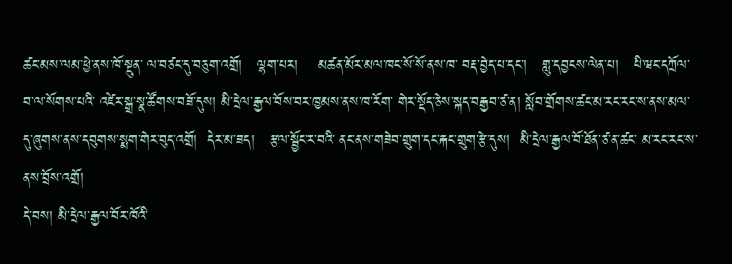ཚང་མས་ལམ་ཕྱེ་ནས་ཁོ་སྔུན་ ལ་བཙང་དུ་བཅུག་འགྲོ།   ལྷག་པར།    མཚན་མོར་མལ་ཁང་སོ་སོ་ནས་ཁ་ བརྡ་བྱེད་པ་དང་།   གླུ་དབྱངས་ལེན་པ།   པི་ཝང་དཀྲོལ་བ་ལ་སོགས་པའི་ འཛེར་སྒྲ་སྣ་ཚོགས་བཟོ་དུས། མི་དྲེལ་རྒྱལ་བོས་བར་ཁྱམས་ནས་ཁ་རོག་ གེར་སྡོད་ཅེས་སྐད་བརྒྱབ་ཙ་ན། སློབ་གྲོགས་ཚང་མ་རང་རང་ས་ནས་མལ་ དུ་ཞུགས་ནས་དབུགས་སྨག་གེར་བུད་འགྲོ།  དེར་མ་ཟད།   རྩལ་སྦྱོང་ར་བའི་ ནང་ནས་གཟེབ་གྲུག་དང་རྐང་གྲུག་རྩེ་དུས།  མི་དྲེལ་རྒྱལ་བོ་ཐོན་ཙ་ན་ཚང་ མ་རང་རང་ས་ནས་བྲོས་འགྲོ།
དེ་བས། མི་དྲེལ་རྒྱལ་བོར་ཁོའི་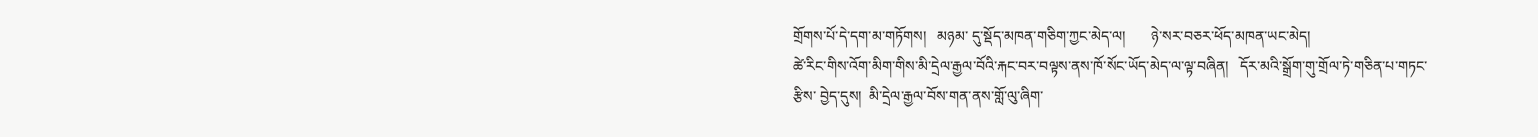གྲོགས་པོ་དེ་དག་མ་གཏོགས།   མཉམ་ དུ་སྡོད་མཁན་གཅིག་ཀྱང་མེད་ལ།       ཉེ་སར་བཅར་ཕོད་མཁན་ཡང་མེད།
ཚེ་རིང་གིས་འོག་མིག་གིས་མི་དྲེལ་རྒྱལ་བོའི་རྐང་བར་བལྟས་ནས་ཁོ་སོང་ཡོད་མེད་ལ་ལྟ་བཞིན།   དོར་མའི་སྒྲོག་གུ་གྲོལ་ཏེ་གཅིན་པ་གཏང་རྩིས་ བྱེད་དུས།  མི་དྲེལ་རྒྱལ་བོས་གན་ནས་གློ་ལུ་ཞིག་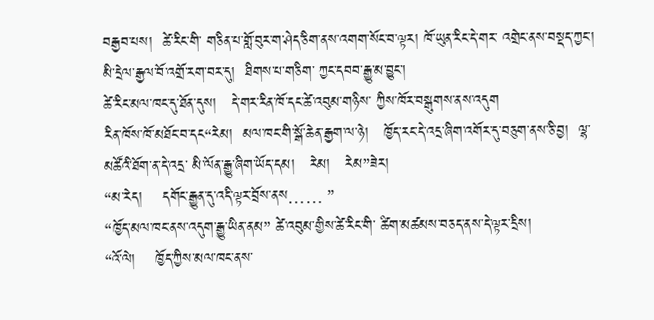བརྒྱབ་པས།  ཚེ་རིང་གི་ གཅིན་པ་གློ་བུར་ག་ཤེད་ཅིག་ནས་འགག་སོང་བ་ལྟར། ཁོ་ཡུན་རིང་དེ་གར་ འགྲེང་ནས་བསྡད་ཀྱང་། མི་དྲེལ་རྒྱལ་བོ་འགྲོ་རག་བར་དུ།  ཐིགས་པ་གཅིག་ ཀྱང་དབབ་རྒྱུ་མ་བྱུང་།
ཚེ་རིང་མལ་ཁང་དུ་ཐོན་དུས།   དེ་གར་རིན་ཁོ་དང་ཚེ་འབུམ་གཉིས་ ཀྱིས་ཁོར་བསྒུགས་ནས་འདུག
རིན་ཁོས་ཁོ་མཐོང་བ་དང“རེམ།  མལ་ཁང་གི་སྒོ་ཆེན་རྒྱག་ལ་ཉེ།   ཁྱོད་རང་དེ་འདྲ་ཞིག་འགོར་དུ་བཅུག་ནས་ཅི་བྱ།  ལྷ་མཚོའི་ཐོག་ན་དེ་འདྲ་ མི་ལོན་རྒྱུ་ཞིག་ཡོད་དམ།   རེམ།   རེམ”ཟེར།
“མ་རེད།    དགོང་རྒྱུན་དུ་འདི་ལྟར་བྲོས་ནས…… ”
“ཁྱོད་མལ་ཁང་ནས་འདུག་རྒྱུ་ཡིན་ནམ” ཚེ་འབུམ་གྱིས་ཚེ་རིང་གི་ ཚིག་མཚམས་བཅད་ནས་དེ་ལྟར་དྲིས།
“འོ་ལེ།    ཁྱོད་ཀྱིས་མལ་ཁང་ནས་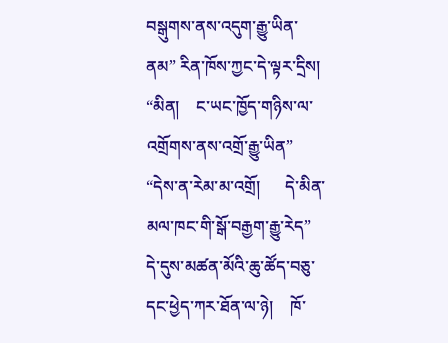བསྒུགས་ནས་འདུག་རྒྱུ་ཡིན་ནམ” རིན་ཁོས་ཀྱང་དེ་ལྟར་དྲིས།
“མིན།    ང་ཡང་ཁྱོད་གཉིས་ལ་འགྲོགས་ནས་འགྲོ་རྒྱུ་ཡིན”
“དེས་ན་རེམ་མ་འགྲོ།      དེ་མིན་མལ་ཁང་གི་སྒོ་བརྒྱག་རྒྱུ་རེད”
དེ་དུས་མཚན་མོའི་ཆུ་ཚོད་བཅུ་དང་ཕྱེད་ཀར་ཐོན་ལ་ཉེ།    ཁོ་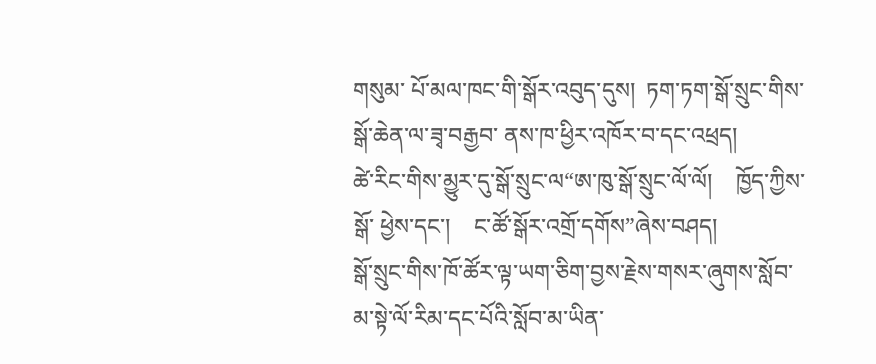གསུམ་ པོ་མལ་ཁང་གི་སྒོར་འབུད་དུས།  ཏག་ཏག་སྒོ་སྲུང་གིས་སྒོ་ཆེན་ལ་ཟྭ་བརྒྱབ་ ནས་ཁ་ཕྱིར་འཁོར་བ་དང་འཕྲད།
ཚེ་རིང་གིས་མྱུར་དུ་སྒོ་སྲུང་ལ“ཨ་ཁུ་སྒོ་སྲུང་ལོ་ལོ།    ཁྱོད་ཀྱིས་སྒོ་ ཕྱེས་དང་།    ང་ཚོ་སྒོར་འགྲོ་དགོས”ཞེས་བཤད།
སྒོ་སྲུང་གིས་ཁོ་ཚོར་ལྟ་ཡག་ཅིག་བྱས་རྗེས་གསར་ཞུགས་སློབ་མ་སྟེ་ལོ་རིམ་དང་པོའི་སློབ་མ་ཡིན་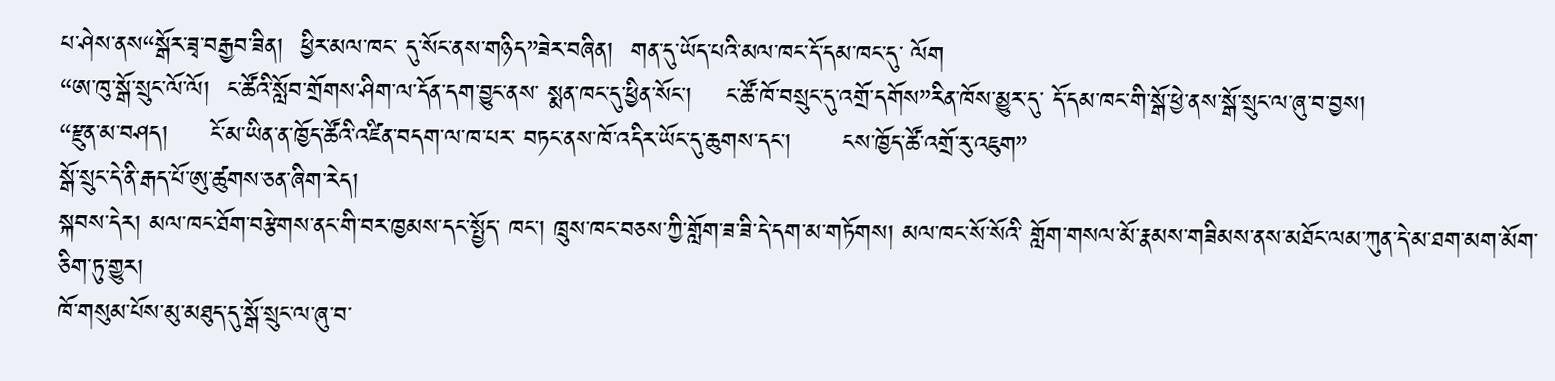པ་ཤེས་ནས“སྒོར་ཟྭ་བརྒྱབ་ཟིན།  ཕྱིར་མལ་ཁང་ དུ་སོང་ནས་གཉིད”ཟེར་བཞིན།  གན་དུ་ཡོད་པའི་མལ་ཁང་དོ་དམ་ཁང་དུ་ ལོག
“ཨ་ཁུ་སྒོ་སྲུང་ལོ་ལོ།  ང་ཚོའི་སློབ་གྲོགས་ཤིག་ལ་དོན་དག་བྱུང་ནས་ སྨན་ཁང་དུ་ཕྱིན་སོང་།    ང་ཚོ་ཁོ་བསྲུང་དུ་འགྲོ་དགོས”རིན་ཁོས་མྱུར་དུ་ དོ་དམ་ཁང་གི་སྒོ་ཕྱེ་ནས་སྒོ་སྲུང་ལ་ཞུ་བ་བྱས།
“རྫུན་མ་བཤད།     ངོ་མ་ཡིན་ན་ཁྱོད་ཚོའི་འཛིན་བདག་ལ་ཁ་པར་ བཏང་ནས་ཁོ་འདིར་ཡོང་དུ་ཆུགས་དང་།      ངས་ཁྱོད་ཚོ་འགྲོ་རུ་འཇུག”
སྒོ་སྲུང་དེ་ནི་རྒད་པོ་ཨུ་ཚུགས་ཅན་ཞིག་རེད།
སྐབས་དེར། མལ་ཁང་ཐོག་བརྩེགས་ནང་གི་བར་ཁྱམས་དང་སྤྱོད་ ཁང་། ཁྲུས་ཁང་བཅས་ཀྱི་གློག་ཟ་ཟི་དེ་དག་མ་གཏོགས། མལ་ཁང་སོ་སོའི་ གློག་གསལ་མོ་རྣམས་གཟིམས་ནས་མཐོང་ལམ་ཀུན་དེ་མ་ཐག་མག་མོག་ཅིག་ཏུ་གྱུར།
ཁོ་གསུམ་པོས་མུ་མཐུད་དུ་སྒོ་སྲུང་ལ་ཞུ་བ་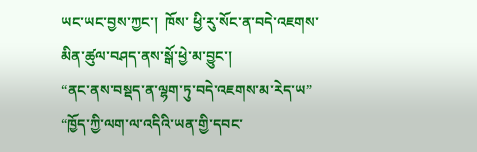ཡང་ཡང་བྱས་ཀྱང་།  ཁོས་ ཕྱི་རུ་སོང་ན་བདེ་འཇགས་མིན་ཚུལ་བཤད་ནས་སྒོ་ཕྱེ་མ་བྱུང་།
“ནང་ནས་བསྡད་ན་ལྷག་ཏུ་བདེ་འཇགས་མ་རེད་ཡ”
“ཁྱོད་ཀྱི་ལག་ལ་འདིའི་ཡན་གྱི་དབང་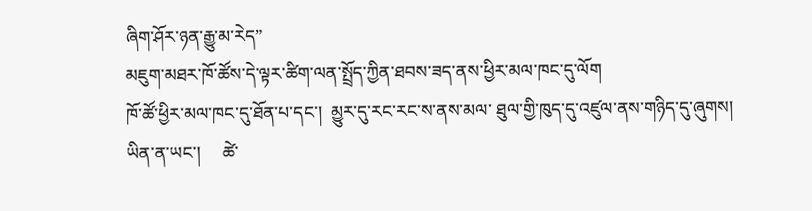ཞིག་ཤོར་ཉན་རྒྱུ་མ་རེད”
མཇུག་མཐར་ཁོ་ཚོས་དེ་ལྟར་ཚིག་ལན་སྤྲོད་ཀྱིན་ཐབས་ཟད་ནས་ཕྱིར་མལ་ཁང་དུ་ལོག
ཁོ་ཚོ་ཕྱིར་མལ་ཁང་དུ་ཐོན་པ་དང་།  མྱུར་དུ་རང་རང་ས་ནས་མལ་ ཐུལ་གྱི་ཁུད་དུ་འཛུལ་ནས་གཉིད་དུ་ཞུགས།
ཡིན་ན་ཡང་།     ཚེ་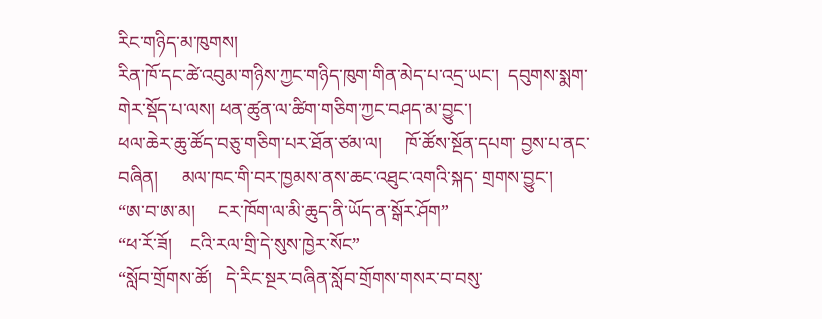རིང་གཉིད་མ་ཁུགས།
རིན་ཁོ་དང་ཚེ་འབུམ་གཉིས་ཀྱང་གཉིད་ཁུག་གིན་མེད་པ་འདྲ་ཡང་།  དབུགས་སྨག་གེར་སྡོད་པ་ལས། ཕན་ཚུན་ལ་ཚིག་གཅིག་ཀྱང་བཤད་མ་བྱུང་།
ཕལ་ཆེར་ཆུ་ཚོད་བཅུ་གཅིག་པར་ཐོན་ཙམ་ལ།     ཁོ་ཚོས་སྔོན་དཔག་ བྱས་པ་ནང་བཞིན།     མལ་ཁང་གི་བར་ཁྱམས་ནས་ཆང་འཐུང་འགའི་སྐད་ གྲགས་བྱུང་།
“ཨ་བ་ཨ་མ།     ངར་ཁོག་ལ་མི་ཆུད་ནི་ཡོད་ན་སྒོར་ཤོག”
“ཕ་རོ་ཟོ།    ངའི་རལ་གྲི་དེ་སུས་ཁྱེར་སོང”
“སློབ་གྲོགས་ཚོ།   དེ་རིང་སྔར་བཞིན་སློབ་གྲོགས་གསར་བ་བསུ་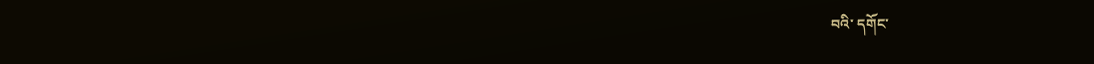བའི་ དགོང་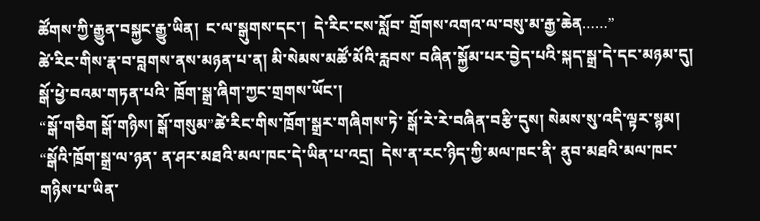ཚོགས་ཀྱི་རྒྱུན་བསྐྱང་རྒྱུ་ཡིན།  ང་ལ་སྒུགས་དང་།  དེ་རིང་ངས་སློབ་ གྲོགས་འགའ་ལ་བསུ་མ་རྒྱ་ཆེན……”
ཚེ་རིང་གིས་རྣ་བ་བླགས་ནས་མཉན་པ་ན། མི་སེམས་མཚོ་མོའི་རླབས་ བཞིན་སྐྱོམ་པར་བྱེད་པའི་སྐད་སྒྲ་དེ་དང་མཉམ་དུ། སྒོ་ཕྱེ་བའམ་གཏན་པའི་ ཁྲོག་སྒྲ་ཞིག་ཀྱང་གྲགས་ཡོང་།
“སྒོ་གཅིག སྒོ་གཉིས། སྒོ་གསུམ”ཚེ་རིང་གིས་ཁྲོག་སྒྲར་གཞིགས་ཏེ་ སྒོ་རེ་རེ་བཞིན་བརྩི་དུས། སེམས་སུ་འདི་ལྟར་སྙམ། “སྒོའི་ཁྲོག་སྒྲ་ལ་ཉན་ ན་ཤར་མཐའི་མལ་ཁང་དེ་ཡིན་པ་འདྲ།  དེས་ན་རང་ཉིད་ཀྱི་མལ་ཁང་ནི་ ནུབ་མཐའི་མལ་ཁང་གཉིས་པ་ཡིན་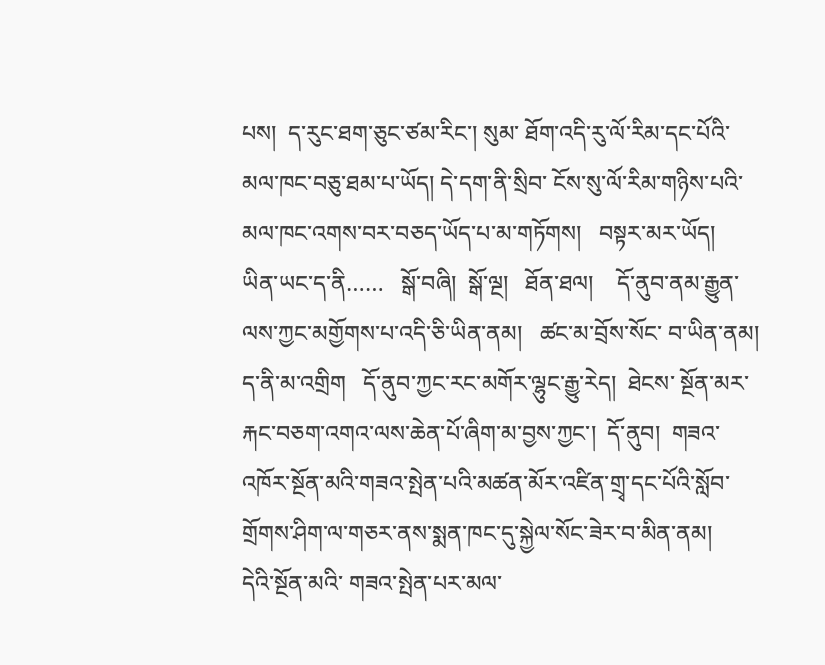པས།  ད་རུང་ཐག་ཅུང་ཙམ་རིང་། སུམ་ ཐོག་འདི་རུ་ལོ་རིམ་དང་པོའི་མལ་ཁང་བཅུ་ཐམ་པ་ཡོད། དེ་དག་ནི་སྲིབ་ ངོས་སུ་ལོ་རིམ་གཉིས་པའི་མལ་ཁང་འགས་བར་བཅད་ཡོད་པ་མ་གཏོགས།   བསྟར་མར་ཡོད།  ཡིན་ཡང་ད་ནི……   སྒོ་བཞི།  སྒོ་ལྔ།   ཐོན་ཐལ།    དོ་ནུབ་ནམ་རྒྱུན་ལས་ཀྱང་མགྱོགས་པ་འདི་ཅི་ཡིན་ནམ།   ཚང་མ་བྲོས་སོང་ བ་ཡིན་ནམ།   ད་ནི་མ་འགྲིག   དོ་ནུབ་ཀྱང་རང་མགོར་ལྷུང་རྒྱུ་རེད།  ཐེངས་ སྔོན་མར་རྐང་བཅག་འགའ་ལས་ཆེན་པོ་ཞིག་མ་བྱས་ཀྱང་།  དོ་ནུབ།  གཟའ་ འཁོར་སྔོན་མའི་གཟའ་སྤེན་པའི་མཚན་མོར་འཛིན་གྲྭ་དང་པོའི་སློབ་གྲོགས་ཤིག་ལ་གཅར་ནས་སྨན་ཁང་དུ་སྐྱེལ་སོང་ཟེར་བ་མིན་ནམ།   དེའི་སྔོན་མའི་ གཟའ་སྤེན་པར་མལ་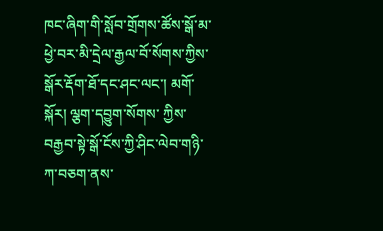ཁང་ཞིག་གི་སློབ་གྲོགས་ཚོས་སྒོ་མ་ཕྱེ་བར་མི་དྲེལ་རྒྱལ་བོ་སོགས་ཀྱིས་སྒོར་རྡོག་ཐོ་དང་ཤང་ལང་། མགོ་སྐོར། ལྕག་དབྱུག་སོགས་ ཀྱིས་བརྒྱབ་སྟེ་སྒོ་ངོས་ཀྱི་ཤིང་ལེབ་གཉི་ཀ་བཅག་ནས་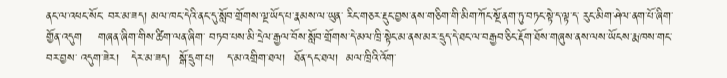ནང་ལ་འཕང་སོང་ བར་མ་ཟད། མལ་ཁང་དེའི་ནང་དུ་སློབ་གྲོགས་ལྔ་ཡོད་པ་རྣམས་ལ་ཡུན་ རིང་གཅར་རྡུང་བྱས་ནས་གཅིག་གི་མིག་ཀོང་སྔོ་ནག་ཏུ་བཏང་སྟེ་ད་ལྟ་ད་ རུང་མིག་ཤེལ་ནག་པོ་ཞིག་གྱོན་འདུག    གཞན་ཞིག་གིས་ཚིག་ལན་ཞིག་ བཏབ་པས་མི་དྲེལ་རྒྱལ་བོས་སློབ་གྲོགས་དེ་མལ་ཁྲི་སྟེང་མ་ནས་མར་དྲུད་དེ་ཐང་ལ་བརྒྱབ་ཅིང་རྡོག་ཐོས་གཞུས་ནས་ལས་ཡོངས་རྨ་ཁས་གང་བར་བྱས་ འདུག་ཟེར།   དེར་མ་ཟད།  སྒོ་དྲུག་པ།   ད་མ་འགྲིག་ཐལ།  ཐོན་དང་ཐལ།  མལ་ཁྲིའི་འོག་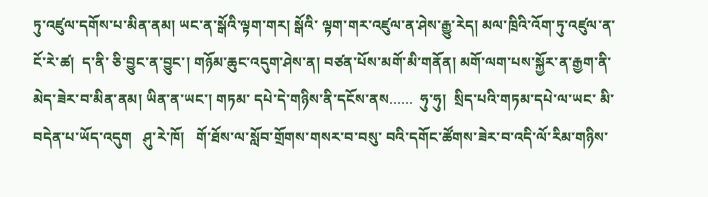ཏུ་འཛུལ་དགོས་པ་མིན་ནམ། ཡང་ན་སྒོའི་ལྟག་གར། སྒོའི་ ལྟག་གར་འཛུལ་ན་ཤེས་རྒྱུ་རེད། མལ་ཁྲིའི་འོག་ཏུ་འཛུལ་ན་ངོ་རེ་ཚ།  ད་ནི་ ཅི་བྱུང་ན་བྱུང་། གཉོམ་ཆུང་འདུག་ཤེས་ན། བཙན་པོས་མགོ་མི་གནོན། མགོ་ལག་པས་སྐྱོར་ན་རྒྱག་ནི་མེད་ཟེར་བ་མིན་ནམ། ཡིན་ན་ཡང་། གཏམ་ དཔེ་དེ་གཉིས་ནི་དངོས་ནས……  ཧུ་ཧུ།  སྲིད་པའི་གཏམ་དཔེ་ལ་ཡང་ མི་བདེན་པ་ཡོད་འདུག   ཤུ་རེ་ཁོ།   གོ་ཐོས་ལ་སློབ་གྲོགས་གསར་བ་བསུ་ བའི་དགོང་ཚོགས་ཟེར་བ་འདི་ལོ་རིམ་གཉིས་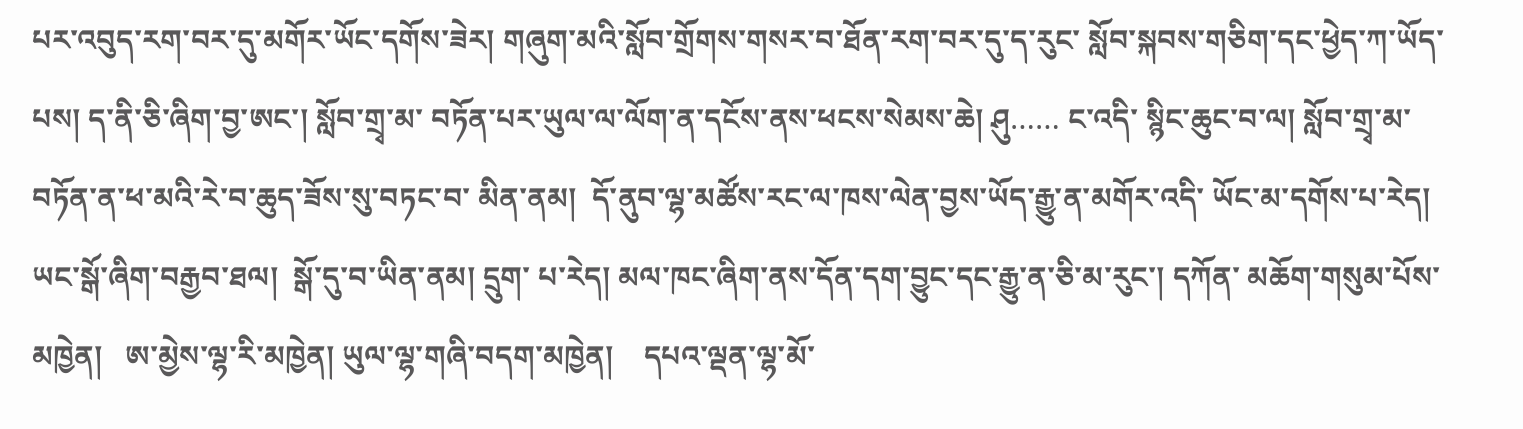པར་འབུད་རག་བར་དུ་མགོར་ཡོང་དགོས་ཟེར། གཞུག་མའི་སློབ་གྲོགས་གསར་བ་ཐོན་རག་བར་དུ་ད་རུང་ སློབ་སྐབས་གཅིག་དང་ཕྱེད་ཀ་ཡོད་པས། ད་ནི་ཅི་ཞིག་བྱ་ཨང་། སློབ་གྲྭ་མ་ བཏོན་པར་ཡུལ་ལ་ལོག་ན་དངོས་ནས་ཕངས་སེམས་ཆེ། ཤུ…… ང་འདི་ སྙིང་ཆུང་བ་ལ། སློབ་གྲྭ་མ་བཏོན་ན་ཕ་མའི་རེ་བ་ཆུད་ཟོས་སུ་བཏང་བ་ མིན་ནམ།  དོ་ནུབ་ལྷ་མཚོས་རང་ལ་ཁས་ལེན་བྱས་ཡོད་རྒྱུ་ན་མགོར་འདི་ ཡོང་མ་དགོས་པ་རེད།  ཡང་སྒོ་ཞིག་བརྒྱབ་ཐལ།  སྒོ་དུ་བ་ཡིན་ནམ། དྲུག་ པ་རེད། མལ་ཁང་ཞིག་ནས་དོན་དག་བྱུང་དང་རྒྱུ་ན་ཅི་མ་རུང་། དཀོན་ མཆོག་གསུམ་པོས་མཁྱེན།   ཨ་མྱེས་ལྷ་རི་མཁྱེན། ཡུལ་ལྷ་གཞི་བདག་མཁྱེན།    དཔའ་ལྡན་ལྷ་མོ་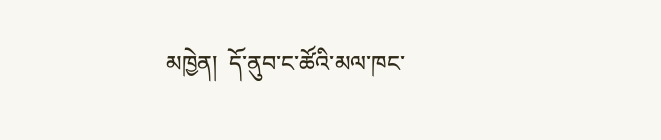མཁྱེན།  དོ་ནུབ་ང་ཚོའི་མལ་ཁང་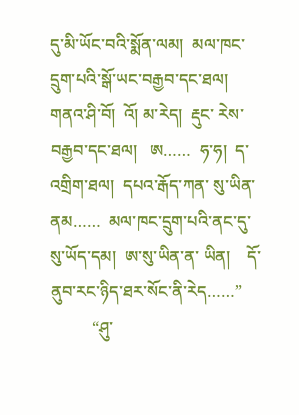དུ་མི་ཡོང་བའི་སྨོན་ལམ།  མལ་ཁང་དྲུག་པའི་སྒོ་ཡང་བརྒྱབ་དང་ཐལ།  གནའ་ཤི་བོ།  འོ། མ་རེད།  རྡུང་ རེས་བརྒྱབ་དང་ཐལ།   ཨ……  ཧ་ཧ།  ད་འགྲིག་ཐལ།  དཔའ་རྒོད་ཀན་ སུ་ཡིན་ནམ……  མལ་ཁང་དྲུག་པའི་ནང་དུ་སུ་ཡོད་དམ།  ཨ་སུ་ཡིན་ན་ ཡིན།    དོ་ནུབ་རང་ཉིད་ཐར་སོང་ནི་རེད……”
          “ཤུ་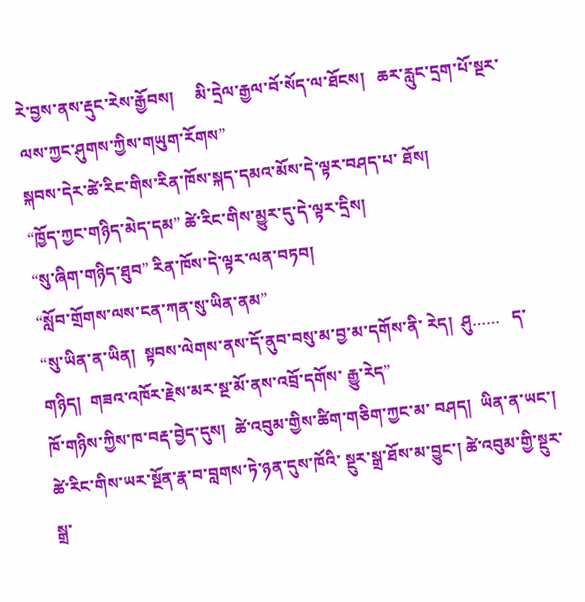རེ་བྱས་ནས་རྡུང་རེས་རྒྱོབས།     མི་དྲེལ་རྒྱལ་བོ་སོད་ལ་ཐོངས།   ཆར་རླུང་དྲག་པོ་སྔར་ལས་ཀྱང་ཤུགས་ཀྱིས་གཡུག་རོགས”
སྐབས་དེར་ཚེ་རིང་གིས་རིན་ཁོས་སྐད་དམའ་མོས་དེ་ལྟར་བཤད་པ་ ཐོས།
“ཁྱོད་ཀྱང་གཉིད་མེད་དམ” ཚེ་རིང་གིས་མྱུར་དུ་དེ་ལྟར་དྲིས།
“སུ་ཞིག་གཉིད་ཐུབ” རིན་ཁོས་དེ་ལྟར་ལན་བཏབ།
“སློབ་གྲོགས་ལས་ངན་ཀན་སུ་ཡིན་ནམ”
“སུ་ཡིན་ན་ཡིན།  སྟབས་ལེགས་ནས་དོ་ནུབ་བསུ་མ་བྱ་མ་དགོས་ནི་ རེད།  ཤུ……   ད་གཉིད།  གཟའ་འཁོར་རྗེས་མར་སྔ་མོ་ནས་འབྲོ་དགོས་ རྒྱུ་རེད”
ཁོ་གཉིས་ཀྱིས་ཁ་བརྡ་བྱེད་དུས།  ཚེ་འབུམ་གྱིས་ཚིག་གཅིག་ཀྱང་མ་ བཤད།  ཡིན་ན་ཡང་།   ཚེ་རིང་གིས་ཡར་སྔོན་རྣ་བ་བླགས་ཏེ་ཉན་དུས་ཁོའི་ སྔུར་སྒྲ་ཐོས་མ་བྱུང་། ཚེ་འབུམ་གྱི་སྔུར་སྒྲ་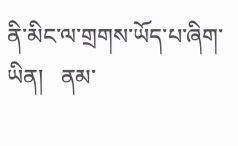ནི་མིང་ལ་གྲགས་ཡོད་པ་ཞིག་ཡིན།   ནམ་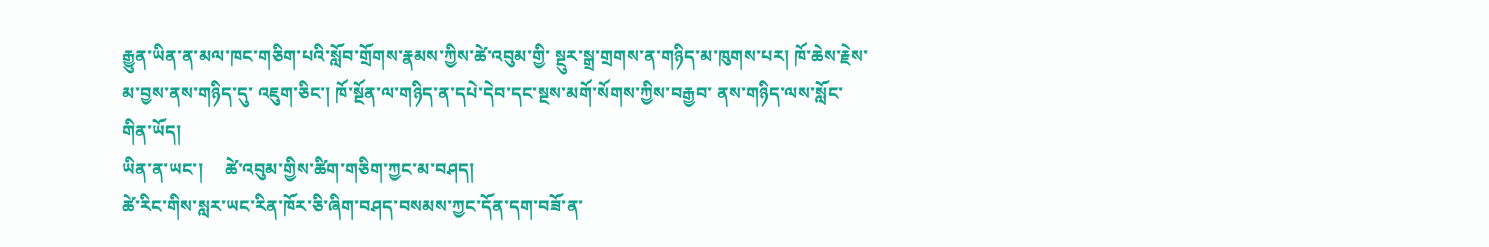རྒྱུན་ཡིན་ན་མལ་ཁང་གཅིག་པའི་སློབ་གྲོགས་རྣམས་ཀྱིས་ཚེ་འབུམ་གྱི་ སྔུར་སྒྲ་གྲགས་ན་གཉིད་མ་ཁུགས་པར། ཁོ་ཆེས་རྗེས་མ་བྱས་ནས་གཉིད་དུ་ འཇུག་ཅིང་། ཁོ་སྔོན་ལ་གཉིད་ན་དཔེ་དེབ་དང་སྔས་མགོ་སོགས་ཀྱིས་བརྒྱབ་ ནས་གཉིད་ལས་སློང་གིན་ཡོད།
ཡིན་ན་ཡང་།     ཚེ་འབུམ་གྱིས་ཚིག་གཅིག་ཀྱང་མ་བཤད།
ཚེ་རིང་གིས་སླར་ཡང་རིན་ཁོར་ཅི་ཞིག་བཤད་བསམས་ཀྱང་དོན་དག་བཟོ་ན་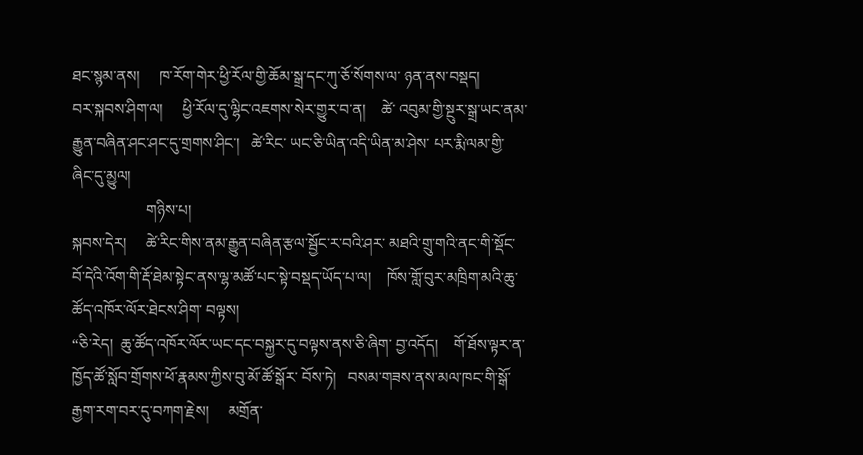ཐང་སྙམ་ནས།     ཁ་རོག་གེར་ཕྱི་རོལ་གྱི་ཆོམ་སྒྲ་དང་ཀུ་ཅོ་སོགས་ལ་ ཉན་ནས་བསྡད།
བར་སྐབས་ཤིག་ལ།     ཕྱི་རོལ་དུ་ལྷིང་འཇགས་སེར་གྱུར་བ་ན།    ཚེ་ འབུམ་གྱི་སྔུར་སྒྲ་ཡང་ནམ་རྒྱུན་བཞིན་ཤང་ཤང་དུ་གྲགས་ཤིང་།   ཚེ་རིང་ ཡང་ཅི་ཡིན་འདི་ཡིན་མ་ཤེས་ པར་རྨི་ལམ་གྱི་ཞིང་དུ་མྱུལ།
                   གཉིས་པ།
སྐབས་དེར།     ཚེ་རིང་གིས་ནམ་རྒྱུན་བཞིན་རྩལ་སྦྱོང་ར་བའི་ཤར་ མཐའི་གྲུ་གའི་ནང་གི་སྡོང་བོ་དེའི་འོག་གི་རྡོ་ཐེམ་སྟེང་ནས་ལྷ་མཚོ་པང་སྟེ་བསྡད་ཡོད་པ་ལ།    ཁོས་གློ་བུར་མཁྲིག་མའི་ཆུ་ཚོད་འཁོར་ལོར་ཐེངས་ཤིག་ བལྟས།
“ཅི་རེད།  ཆུ་ཚོད་འཁོར་ལོར་ཡང་དང་བསྐྱར་དུ་བལྟས་ནས་ཅི་ཞིག་ བྱ་འདོད།    གོ་ཐོས་ལྟར་ན་ཁྱོད་ཚོ་སློབ་གྲོགས་ཕོ་རྣམས་ཀྱིས་བུ་མོ་ཚོ་སྒོར་ བོས་ཏེ།   བསམ་གཟས་ནས་མལ་ཁང་གི་སྒོ་རྒྱག་རག་བར་དུ་བཀག་རྗེས།     མགྲོན་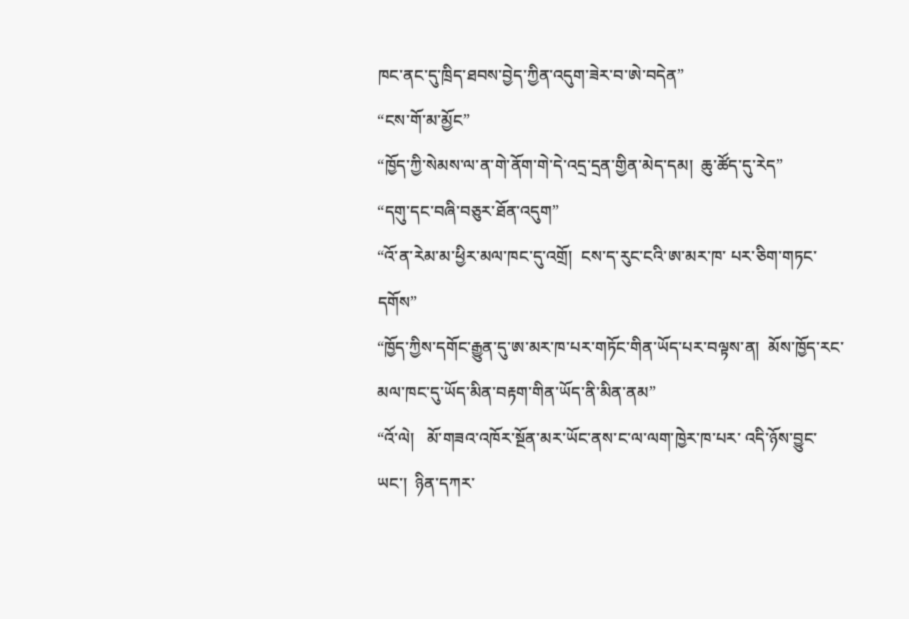ཁང་ནང་དུ་ཁྲིད་ཐབས་བྱེད་ཀྱིན་འདུག་ཟེར་བ་ཨེ་བདེན”
“ངས་གོ་མ་མྱོང”
“ཁྱོད་ཀྱི་སེམས་ལ་ན་གེ་ནོག་གེ་དེ་འདྲ་དྲན་གྱིན་མེད་དམ།  ཆུ་ཚོད་དུ་རེད”
“དགུ་དང་བཞི་བཅུར་ཐོན་འདུག”
“འོ་ན་རེམ་མ་ཕྱིར་མལ་ཁང་དུ་འགྲོ།  ངས་ད་རུང་ངའི་ཨ་མར་ཁ་ པར་ཅིག་གཏང་དགོས”
“ཁྱོད་ཀྱིས་དགོང་རྒྱུན་དུ་ཨ་མར་ཁ་པར་གཏོང་གིན་ཡོད་པར་བལྟས་ན།  མོས་ཁྱོད་རང་མལ་ཁང་དུ་ཡོད་མིན་བརྟག་གིན་ཡོད་ནི་མིན་ནམ”
“འོ་ལེ།   མོ་གཟའ་འཁོར་སྔོན་མར་ཡོང་ནས་ང་ལ་ལག་ཁྱེར་ཁ་པར་ འདི་ཉོས་བྱུང་ཡང་།  ཉིན་དཀར་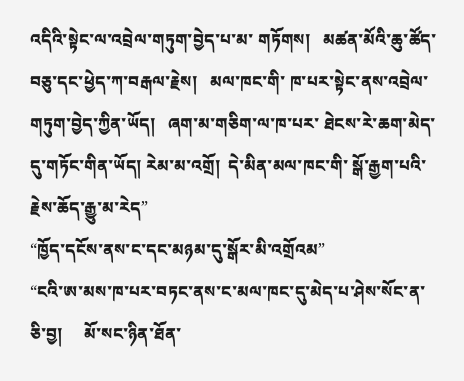འདིའི་སྟེང་ལ་འབྲེལ་གཏུག་བྱེད་པ་མ་ གཏོགས།   མཚན་མོའི་ཆུ་ཚོད་བཅུ་དང་ཕྱེད་ཀ་བརྒལ་རྗེས།   མལ་ཁང་གི་ ཁ་པར་སྟེང་ནས་འབྲེལ་གཏུག་བྱེད་ཀྱིན་ཡོད།   ཞག་མ་གཅིག་ལ་ཁ་པར་ ཐེངས་རེ་ཆག་མེད་དུ་གཏོང་གིན་ཡོད། རེམ་མ་འགྲོ།  དེ་མིན་མལ་ཁང་གི་ སྒོ་རྒྱག་པའི་རྗེས་ཆོད་རྒྱུ་མ་རེད”
“ཁྱོད་དངོས་ནས་ང་དང་མཉམ་དུ་སྒོར་མི་འགྲོའམ”
“ངའི་ཨ་མས་ཁ་པར་བཏང་ནས་ང་མལ་ཁང་དུ་མེད་པ་ཤེས་སོང་ན་ཅི་བྱ།     མོ་སང་ཉིན་ཐོན་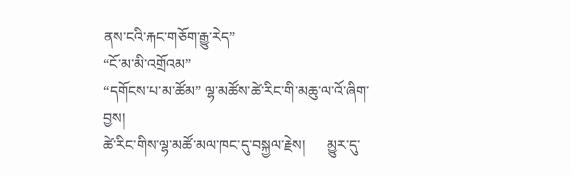ནས་ངའི་རྐང་གཅོག་རྒྱུ་རེད”
“ངོ་མ་མི་འགྲོའམ”
“དགོངས་པ་མ་ཚོམ” ལྷ་མཚོས་ཚེ་རིང་གི་མཆུ་ལ་འོ་ཞིག་བྱས།
ཚེ་རིང་གིས་ལྷ་མཚོ་མལ་ཁང་དུ་བསྐྱལ་རྗེས།      མྱུར་དུ་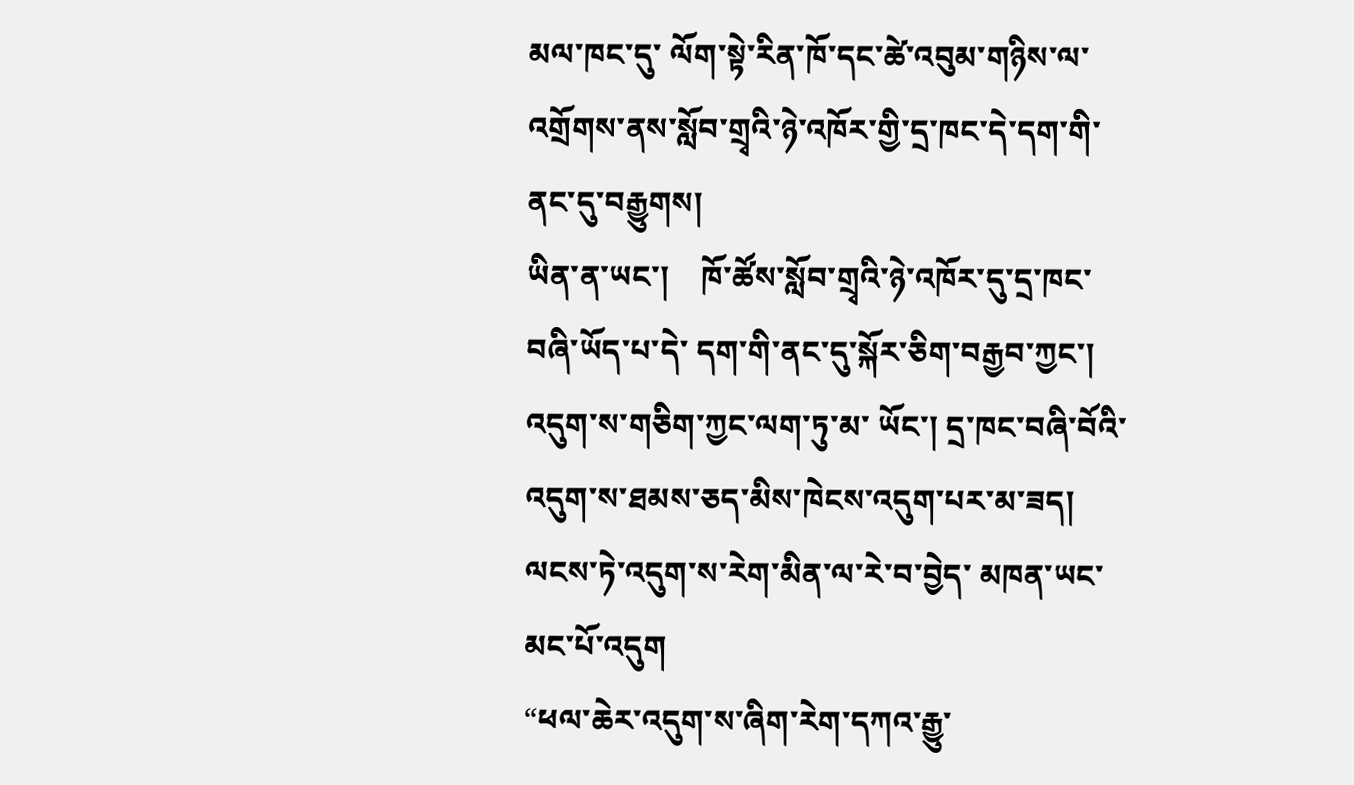མལ་ཁང་དུ་ ལོག་སྟེ་རིན་ཁོ་དང་ཚེ་འབུམ་གཉིས་ལ་འགྲོགས་ནས་སློབ་གྲྭའི་ཉེ་འཁོར་གྱི་དྲ་ཁང་དེ་དག་གི་ནང་དུ་བརྒྱུགས།
ཡིན་ན་ཡང་།    ཁོ་ཚོས་སློབ་གྲྭའི་ཉེ་འཁོར་དུ་དྲ་ཁང་བཞི་ཡོད་པ་དེ་ དག་གི་ནང་དུ་སྐོར་ཅིག་བརྒྱབ་ཀྱང་།  འདུག་ས་གཅིག་ཀྱང་ལག་ཏུ་མ་ ཡོང་། དྲ་ཁང་བཞི་བོའི་འདུག་ས་ཐམས་ཅད་མིས་ཁེངས་འདུག་པར་མ་ཟད།    ལངས་ཏེ་འདུག་ས་རེག་མིན་ལ་རེ་བ་བྱེད་ མཁན་ཡང་མང་པོ་འདུག
“ཕལ་ཆེར་འདུག་ས་ཞིག་རེག་དཀའ་རྒྱུ་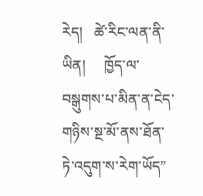རེད།   ཚེ་རིང་ལན་ནི་ཡིན།     ཁྱོད་ལ་བསྒུགས་པ་མིན་ན་ངེད་གཉིས་སྔ་མོ་ནས་ཐོན་ཏེ་འདུག་ས་རེག་ཡོད”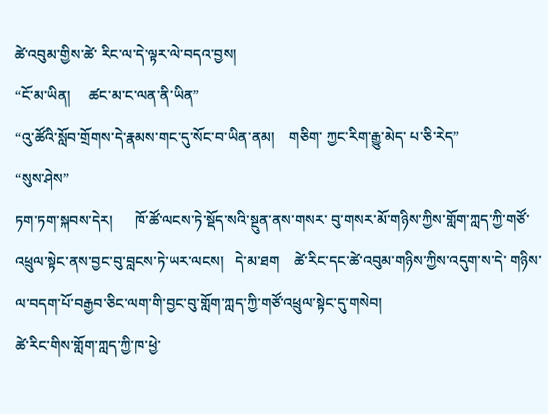ཚེ་འབུམ་གྱིས་ཚེ་ རིང་ལ་དེ་ལྟར་ལེ་བདའ་བྱས།
“ངོ་མ་ཡིན།     ཚང་མ་ང་ལན་ནི་ཡིན”
“འུ་ཚོའི་སློབ་གྲོགས་དེ་རྣམས་གང་དུ་སོང་བ་ཡིན་ནམ།    གཅིག་ ཀྱང་རིག་རྒྱུ་མེད་ པ་ཅི་རེད”
“སུས་ཤེས”
ཏག་ཏག་སྐབས་དེར།      ཁོ་ཚོ་ལངས་ཏེ་སྡོད་སའི་སྔུན་ནས་གསར་ བུ་གསར་མོ་གཉིས་ཀྱིས་གློག་ཀླད་ཀྱི་གཙོ་འཕྲུལ་སྟེང་ནས་བྱང་བུ་བླངས་ཏེ་ཡར་ལངས།   དེ་མ་ཐག    ཚེ་རིང་དང་ཚེ་འབུམ་གཉིས་ཀྱིས་འདུག་ས་དེ་ གཉིས་ལ་བདག་པོ་བརྒྱབ་ཅིང་ལག་གི་བྱང་བུ་གློག་ཀླད་ཀྱི་གཙོ་འཕྲུལ་སྟེང་དུ་གསེབ།
ཚེ་རིང་གིས་གློག་ཀླད་ཀྱི་ཁ་ཕྱེ་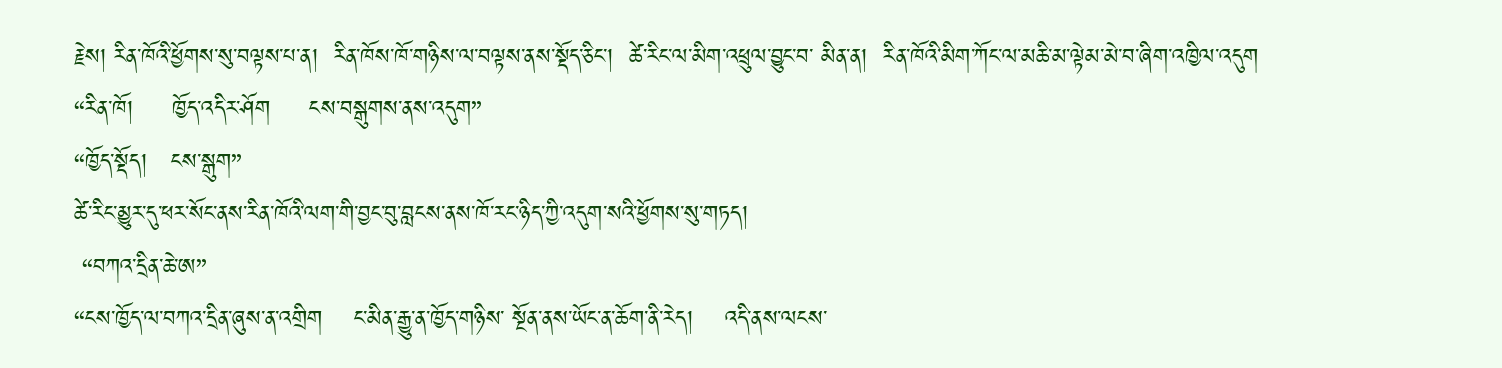རྗེས། རིན་ཁོའི་ཕྱོགས་སུ་བལྟས་པ་ན།  རིན་ཁོས་ཁོ་གཉིས་ལ་བལྟས་ནས་སྡོད་ཅིང་།  ཚེ་རིང་ལ་མིག་འཕྲུལ་བྱུང་བ་ མིན་ན།  རིན་ཁོའི་མིག་ཀོང་ལ་མཆི་མ་ལྟེམ་མེ་བ་ཞིག་འཁྱིལ་འདུག
“རིན་ཁོ།     ཁྱོད་འདིར་ཤོག     ངས་བསྒུགས་ནས་འདུག”
“ཁྱོད་སྡོད།   ངས་སྒུག”
ཚེ་རིང་མྱུར་དུ་ཕར་སོང་ནས་རིན་ཁོའི་ལག་གི་བྱང་བུ་བླངས་ནས་ཁོ་རང་ཉིད་ཀྱི་འདུག་སའི་ཕྱོགས་སུ་གཏད།
 “བཀའ་དྲིན་ཆེ་ཨ”
“ངས་ཁྱོད་ལ་བཀའ་དྲིན་ཞུས་ན་འགྲིག    ང་མིན་རྒྱུ་ན་ཁྱོད་གཉིས་ སྔོན་ནས་ཡོང་ན་ཆོག་ནི་རེད།    འདི་ནས་ལངས་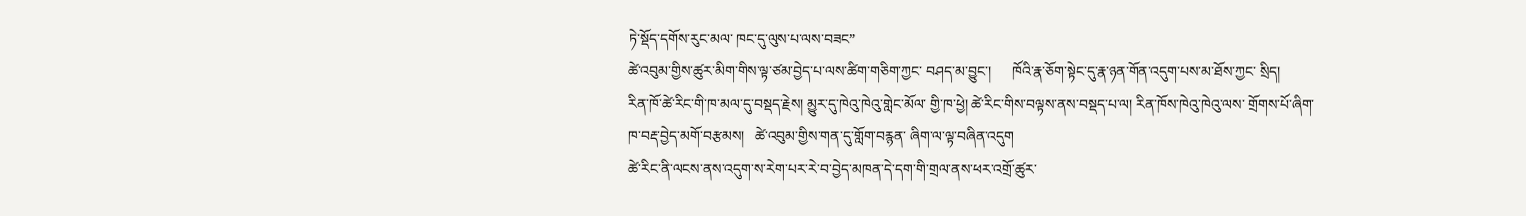ཏེ་སྡོད་དགོས་རུང་མལ་ ཁང་དུ་ལུས་པ་ལས་བཟང”
ཚེ་འབུམ་གྱིས་ཚུར་མིག་གིས་ལྟ་ཙམ་བྱེད་པ་ལས་ཚིག་གཅིག་ཀྱང་ བཤད་མ་བྱུང་།      ཁོའི་རྣ་ཅོག་སྟེང་དུ་རྣ་ཉན་གོན་འདུག་པས་མ་ཐོས་ཀྱང་ སྲིད།
རིན་ཁོ་ཚེ་རིང་གི་ཁ་མལ་དུ་བསྡད་རྗེས། མྱུར་དུ་ཁེའུ་ཁེའུ་གླེང་མོལ་ གྱི་ཁ་ཕྱེ། ཚེ་རིང་གིས་བལྟས་ནས་བསྡད་པ་ལ། རིན་ཁོས་ཁེའུ་ཁེའུ་ལས་ གྲོགས་པོ་ཞིག་ཁ་བརྡ་བྱེད་མགོ་བརྩམས།   ཚེ་འབུམ་གྱིས་གན་དུ་གློག་བརྙན་ ཞིག་ལ་ལྟ་བཞིན་འདུག
ཚེ་རིང་ནི་ལངས་ནས་འདུག་ས་རེག་པར་རེ་བ་བྱེད་མཁན་དེ་དག་གི་གྲལ་ནས་ཕར་འགྲོ་ཚུར་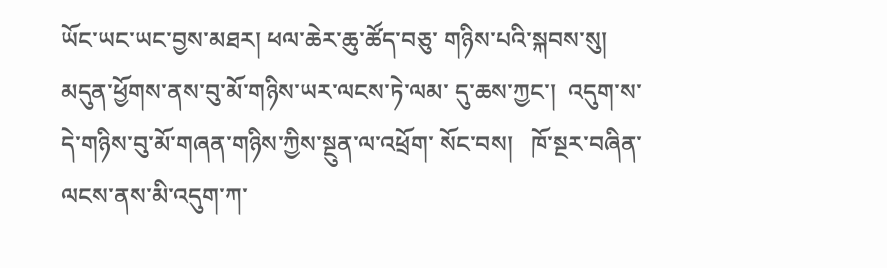ཡོང་ཡང་ཡང་བྱས་མཐར། ཕལ་ཆེར་ཆུ་ཚོད་བཅུ་ གཉིས་པའི་སྐབས་སུ།    མདུན་ཕྱོགས་ནས་བུ་མོ་གཉིས་ཡར་ལངས་ཏེ་ལམ་ དུ་ཆས་ཀྱང་།  འདུག་ས་དེ་གཉིས་བུ་མོ་གཞན་གཉིས་ཀྱིས་སྔུན་ལ་འཕྲོག་ སོང་བས།   ཁོ་སྔར་བཞིན་ལངས་ནས་མི་འདུག་ཀ་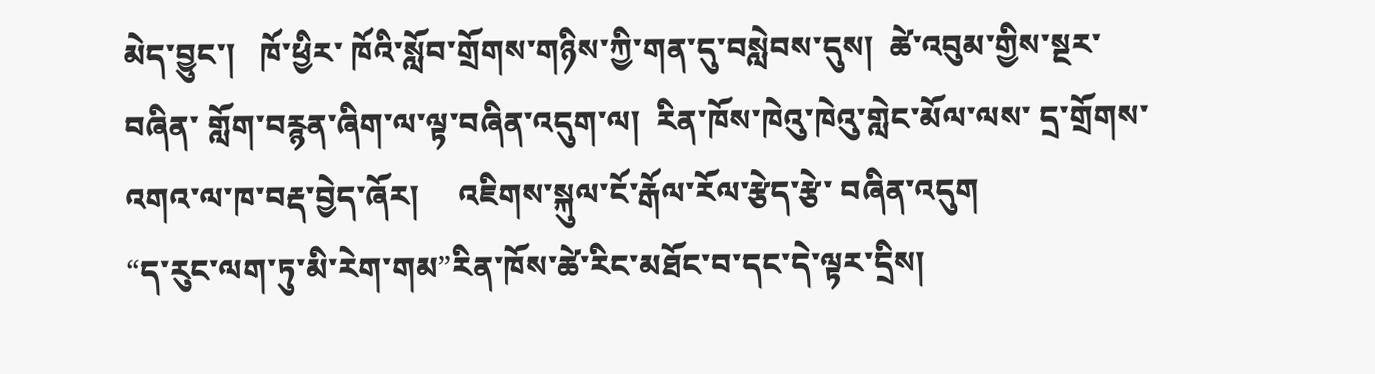མེད་བྱུང་།   ཁོ་ཕྱིར་ ཁོའི་སློབ་གྲོགས་གཉིས་ཀྱི་གན་དུ་བསླེབས་དུས།  ཚེ་འབུམ་གྱིས་སྔར་བཞིན་ གློག་བརྙན་ཞིག་ལ་ལྟ་བཞིན་འདུག་ལ།  རིན་ཁོས་ཁེའུ་ཁེའུ་གླེང་མོལ་ལས་ དྲ་གྲོགས་འགའ་ལ་ཁ་བརྡ་བྱེད་ཞོར།     འཇིགས་སྐུལ་ངོ་རྒོལ་རོལ་རྩེད་རྩེ་ བཞིན་འདུག
“ད་རུང་ལག་ཏུ་མི་རེག་གམ”རིན་ཁོས་ཚེ་རིང་མཐོང་བ་དང་དེ་ལྟར་དྲིས།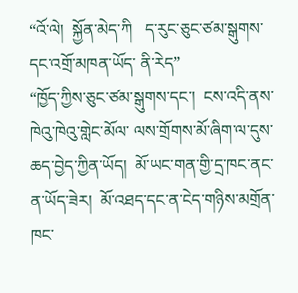“འོ་ལེ།  སྐྱོན་མེད་ཀི   ད་རུང་ཅུང་ཙམ་སྒུགས་དང་འགྲོ་མཁན་ཡོད་ ནི་རེད”
“ཁྱོད་ཀྱིས་ཅུང་ཙམ་སྒུགས་དང་།  ངས་འདི་ནས་ཁེའུ་ཁེའུ་གླེང་མོལ་ ལས་གྲོགས་མོ་ཞིག་ལ་དུས་ཆད་བྱེད་ཀྱིན་ཡོད།  མོ་ཡང་གན་གྱི་དྲ་ཁང་ནང་ ན་ཡོད་ཟེར།  མོ་འཐད་དང་ན་ངེད་གཉིས་མགྲོན་ཁང་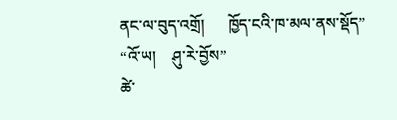ནང་ལ་བུད་འགྲོ།      ཁྱོད་ངའི་ཁ་མལ་ནས་སྡོད”
“འོ་ཡ།    ཤུ་རེ་བྱོས”
ཚེ་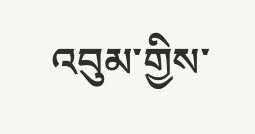འབུམ་གྱིས་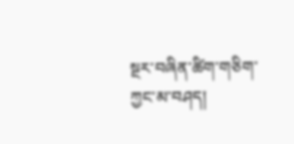སྔར་བཞིན་ཚིག་གཅིག་ཀྱང་མ་བཤད།